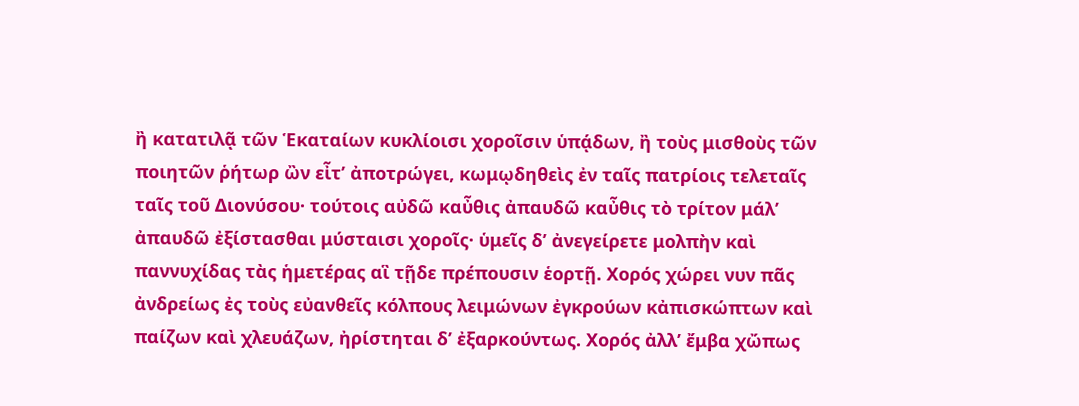ἢ κατατιλᾷ τῶν Ἑκαταίων κυκλίοισι χοροῖσιν ὑπᾴδων, ἢ τοὺς μισθοὺς τῶν ποιητῶν ῥήτωρ ὢν εἶτʼ ἀποτρώγει, κωμῳδηθεὶς ἐν ταῖς πατρίοις τελεταῖς ταῖς τοῦ Διονύσου· τούτοις αὐδῶ καὖθις ἀπαυδῶ καὖθις τὸ τρίτον μάλʼ ἀπαυδῶ ἐξίστασθαι μύσταισι χοροῖς· ὑμεῖς δʼ ἀνεγείρετε μολπὴν καὶ παννυχίδας τὰς ἡμετέρας αἳ τῇδε πρέπουσιν ἑορτῇ. Χορός χώρει νυν πᾶς ἀνδρείως ἐς τοὺς εὐανθεῖς κόλπους λειμώνων ἐγκρούων κἀπισκώπτων καὶ παίζων καὶ χλευάζων, ἠρίστηται δʼ ἐξαρκούντως. Χορός ἀλλʼ ἔμβα χὤπως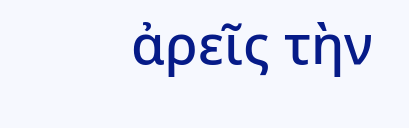ἀρεῖς τὴν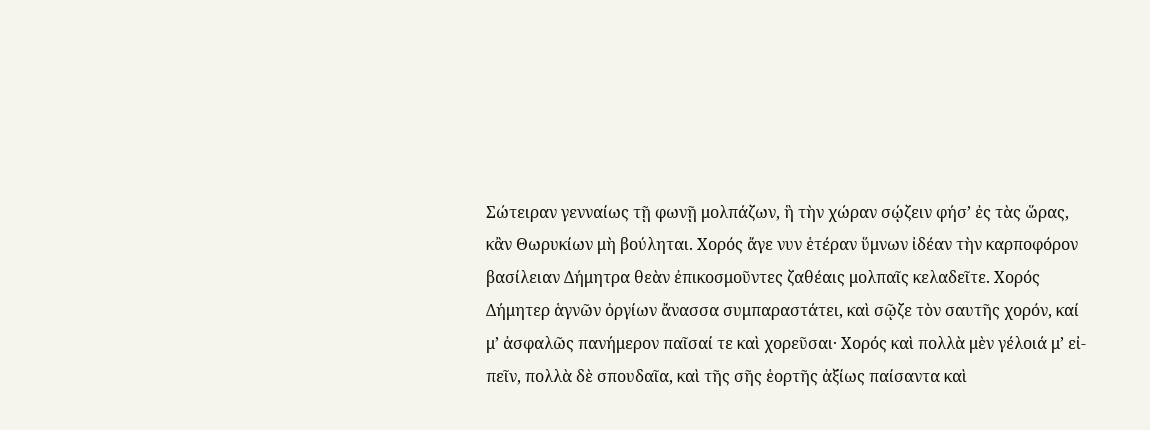Σώτειραν γενναίως τῇ φωνῇ μολπάζων, ἣ τὴν χώραν σῴζειν φήσʼ ἐς τὰς ὥρας, κἂν Θωρυκίων μὴ βούληται. Χορός ἄγε νυν ἑτέραν ὕμνων ἰδέαν τὴν καρποφόρον βασίλειαν Δήμητρα θεὰν ἐπικοσμοῦντες ζαθέαις μολπαῖς κελαδεῖτε. Χορός Δήμητερ ἁγνῶν ὀργίων ἄνασσα συμπαραστάτει, καὶ σῷζε τὸν σαυτῆς χορόν, καί μʼ ἀσφαλῶς πανήμερον παῖσαί τε καὶ χορεῦσαι· Χορός καὶ πολλὰ μὲν γέλοιά μʼ εἰ- πεῖν, πολλὰ δὲ σπουδαῖα, καὶ τῆς σῆς ἑορτῆς ἀξίως παίσαντα καὶ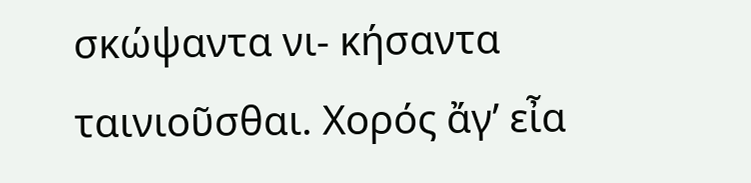σκώψαντα νι- κήσαντα ταινιοῦσθαι. Χορός ἄγʼ εἶα